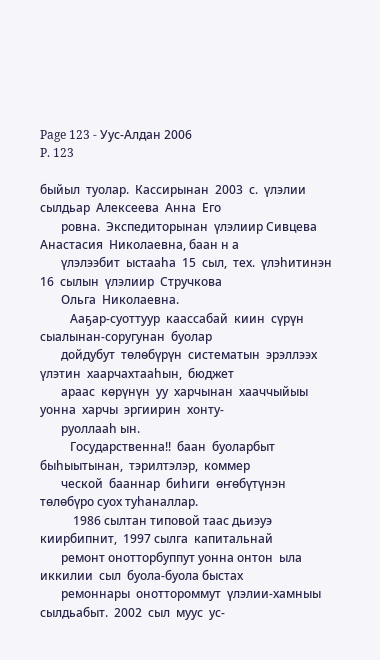Page 123 - Уус-Алдан 2006
P. 123

быйыл  туолар.  Кассирынан  2003  с.  үлэлии  сылдьар  Алексеева  Анна  Его
       ровна.  Экспедиторынан  үлэлиир Сивцева Анастасия  Николаевна, баан н а
       үлэлээбит  ыстааһа  15  сыл,  тех.  үлэһитинэн  16  сылын  үлэлиир  Стручкова
       Ольга  Николаевна.
          Ааҕар-суоттуур  каассабай  киин  сүрүн  сыалынан-соругунан  буолар
       дойдубут  төлөбүрүн  систематын  эрэллээх  үлэтин  хаарчахтааһын,  бюджет
       араас  көрүнүн  уу  харчынан  хааччыйыы  уонна  харчы  эргиирин  хонту-
       руоллааһ ын.
          Государственна!!  баан  буоларбыт  быһыытынан,  тэрилтэлэр,  коммер
       ческой  бааннар  биһиги  өҥөбүтүнэн  төлөбүро суох туһаналлар.
           1986 сылтан типовой таас дьиэуэ  киирбипнит,  1997 сылга  капитальнай
       ремонт онотторбуппут уонна онтон  ыла  иккилии  сыл  буола-буола быстах
       ремоннары  оноттороммут  үлэлии-хамныы  сылдьабыт.  2002  сыл  муус  ус-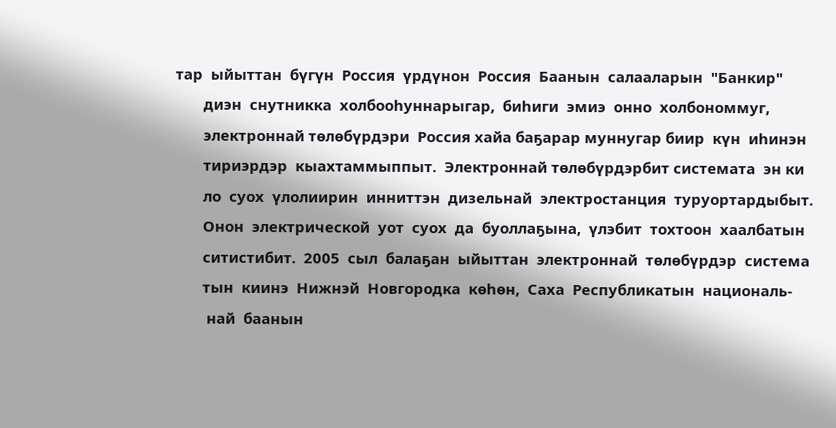тар  ыйыттан  бүгүн  Россия  үрдүнон  Россия  Баанын  салааларын  "Банкир"
       диэн  снутникка  холбооһуннарыгар,  биһиги  эмиэ  онно  холбономмуг,
       электроннай төлөбүрдэри  Россия хайа баҕарар муннугар биир  күн  иһинэн
       тириэрдэр  кыахтаммыппыт.  Электроннай төлөбүрдэрбит системата  эн ки
       ло  суох  үлолиирин  инниттэн  дизельнай  электростанция  туруортардыбыт.
       Онон  электрической  уот  суох  да  буоллаҕына,  үлэбит  тохтоон  хаалбатын
       ситистибит.  2005  сыл  балаҕан  ыйыттан  электроннай  төлөбүрдэр  система
       тын  киинэ  Нижнэй  Новгородка  көһөн,  Саха  Республикатын  националь-
        най  баанын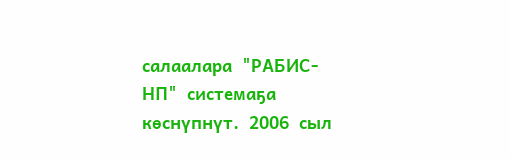салаалара  "РАБИС-НП"  системаҕа  көснүпнүт.  2006  сыл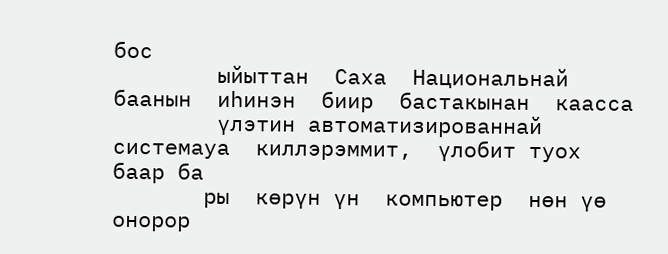бос
        ыйыттан  Саха  Национальнай  баанын  иһинэн  биир  бастакынан  каасса
        үлэтин автоматизированнай системауа  киллэрэммит,  үлобит туох баар ба
       ры  көрүн үн  компьютер  нөн үө онорор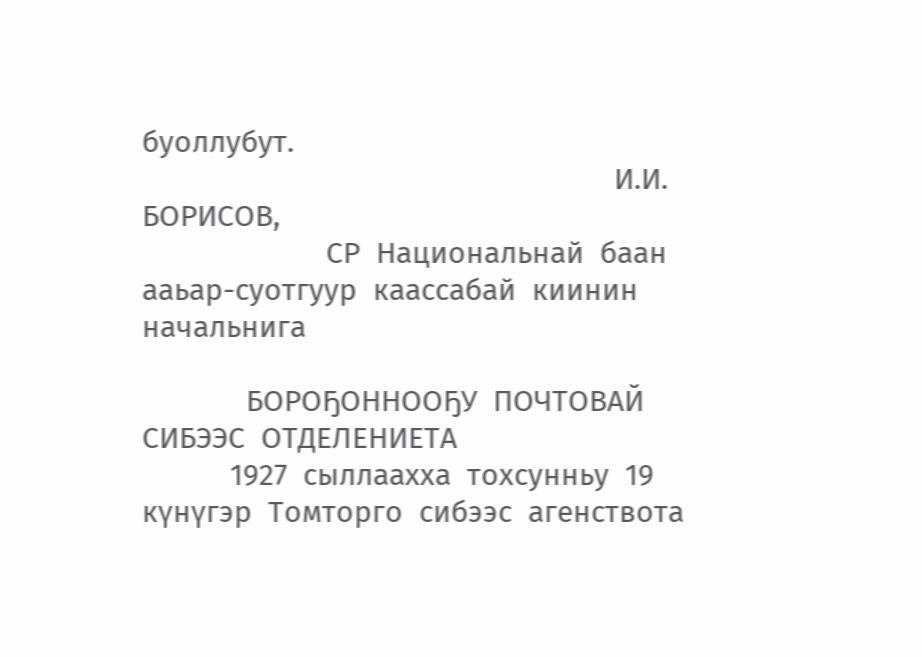буоллубут.
                                                           И.И.  БОРИСОВ,
                       СР  Национальнай  баан  ааьар-суотгуур  каассабай  киинин  начальнига

             БОРОҔОННООҔУ  ПОЧТОВАЙ  СИБЭЭС  ОТДЕЛЕНИЕТА
           1927  сыллаахха  тохсунньу  19  күнүгэр  Томторго  сибээс  агенствота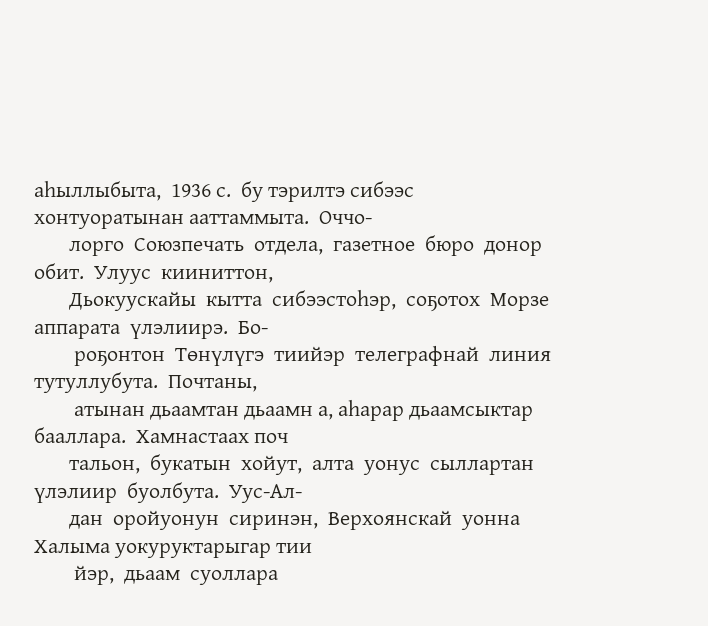аһыллыбыта,  1936 с.  бу тэрилтэ сибээс хонтуоратынан ааттаммыта.  Оччо-
       лорго  Союзпечать  отдела,  газетное  бюро  донор  обит.  Улуус  кииниттон,
       Дьокуускайы  кытта  сибээстоһэр,  соҕотох  Морзе  аппарата  үлэлиирэ.  Бо-
        роҕонтон  Төнүлүгэ  тиийэр  телеграфнай  линия  тутуллубута.  Почтаны,
        атынан дьаамтан дьаамн а, аһарар дьаамсыктар бааллара.  Хамнастаах поч
       тальон,  букатын  хойут,  алта  уонус  сыллартан  үлэлиир  буолбута.  Уус-Ал-
       дан  оройуонун  сиринэн,  Верхоянскай  уонна  Халыма уокуруктарыгар тии
        йэр,  дьаам  суоллара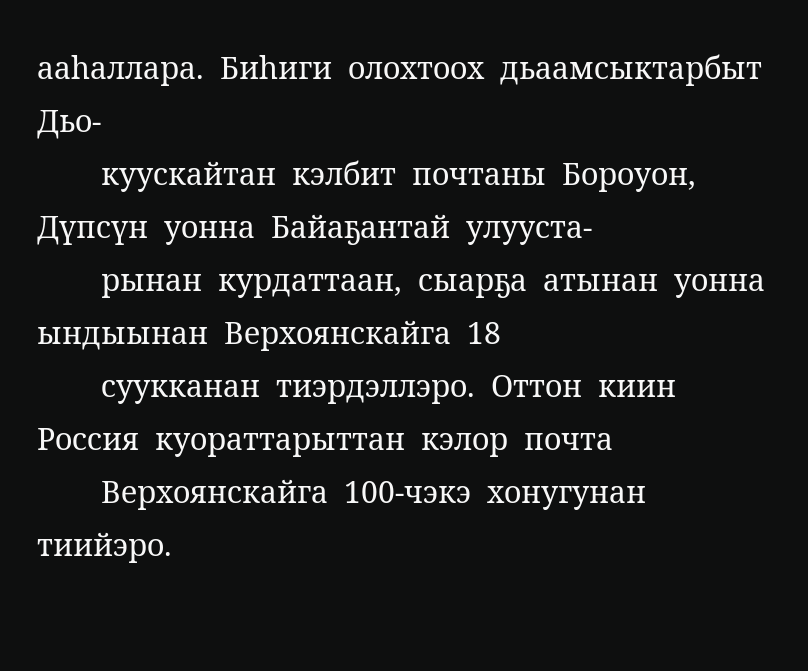ааһаллара.  Биһиги  олохтоох  дьаамсыктарбыт  Дьо-
        куускайтан  кэлбит  почтаны  Бороуон,  Дүпсүн  уонна  Байаҕантай  улууста-
        рынан  курдаттаан,  сыарҕа  атынан  уонна  ындыынан  Верхоянскайга  18
        суукканан  тиэрдэллэро.  Оттон  киин  Россия  куораттарыттан  кэлор  почта
        Верхоянскайга  100-чэкэ  хонугунан  тиийэро.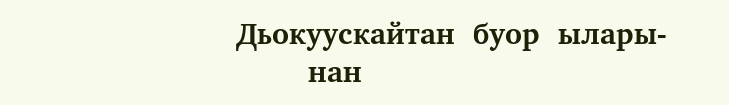Дьокуускайтан  буор  ылары-
        нан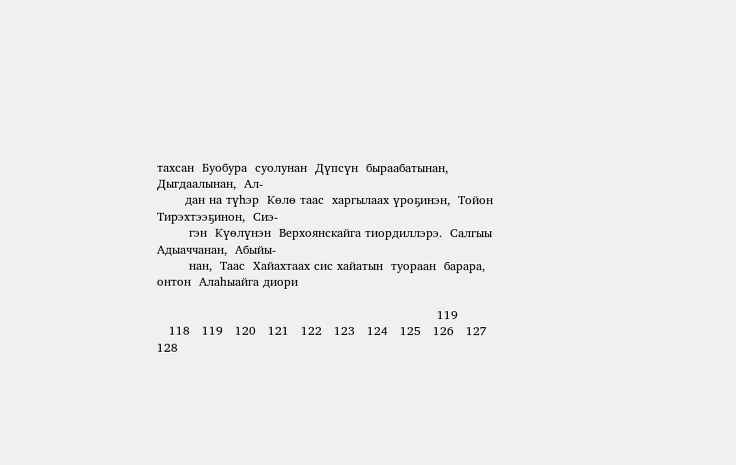тахсан  Буобура  суолунан  Дүпсүн  быраабатынан,  Дыгдаалынан,  Ал-
       дан на түһэр  Көлө таас  харгылаах үроҕинэн,  Тойон  Тирэхтээҕинон,  Сиэ-
        гэн  Күөлүнэн  Верхоянскайга тиордиллэрэ.  Салгыы  Адыаччанан,  Абыйы-
        нан,  Таас  Хайахтаах сис хайатын  туораан  барара,  онтон  Алаһыайга диори

                                                                      119
   118   119   120   121   122   123   124   125   126   127   128